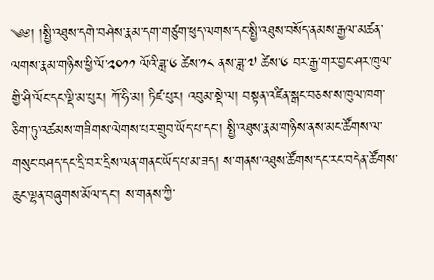༄༅། །སྤྱི་འཐུས་དགེ་བཤེས་རྣམ་དག་གཙུག་ཕུད་ལགས་དང་སྤྱི་འཐུས་བསོད་ནམས་རྒྱལ་མཚན་ལགས་རྣམ་གཉིས་ཕྱི་ལོ་༢༠༡༡ ལོའི་ཟླ་༦ ཚེས་༡༨ ནས་ཟླ་༧ ཚེས་༦ བར་རྒྱ་གར་བྱང་ཤར་ཁུལ་གྱི་ཤི་ལོང་དང་ལྡི་མ་པུར། ཀོ་ཧི་མ། ཏིཛ་པུར། འབུམ་སྡེ་ལ། བསྟན་འཛིན་སྒང་བཅས་ས་ཁུལ་ཁག་ཅིག་ཏུ་འཚམས་གཟིགས་ལེགས་པར་གྲུབ་ཡོད་པ་དང་། སྤྱི་འཐུས་རྣམ་གཉིས་ནས་མང་ཚོགས་ལ་གསུང་བཤད་དང་དྲི་བར་དྲིས་ལན་གནང་ཡོད་པ་མ་ཟད། ས་གནས་འཐུས་ཚོགས་དང་རང་བདེན་ཚོགས་ཆུང་ལྷན་བཞུགས་མོལ་དང་། ས་གནས་ཀྱི་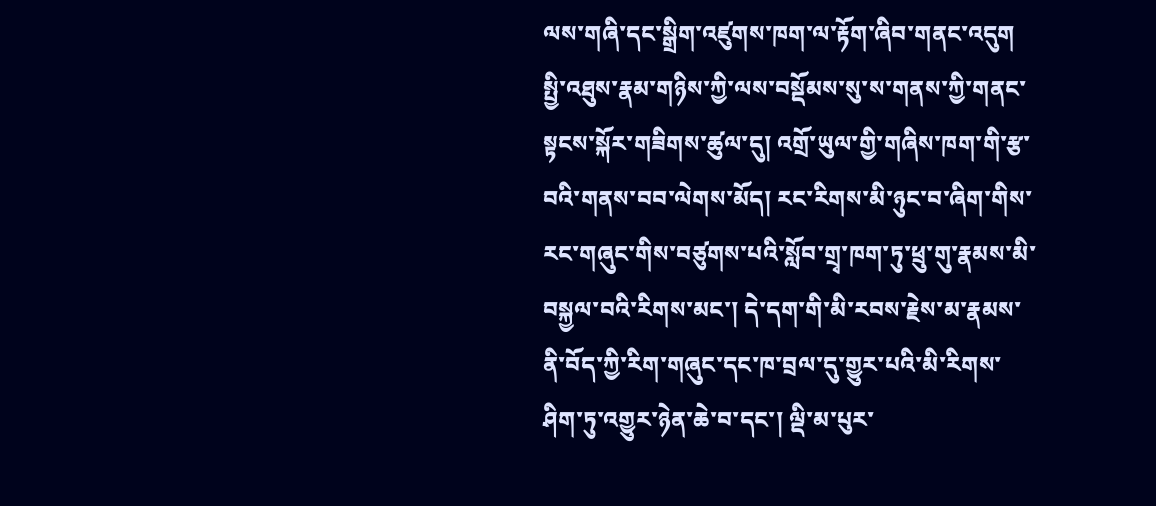ལས་གཞི་དང་སྒྲིག་འཛུགས་ཁག་ལ་རྟོག་ཞིབ་གནང་འདུག
སྤྱི་འཐུས་རྣམ་གཉིས་ཀྱི་ལས་བསྡོམས་སུ་ས་གནས་ཀྱི་གནང་སྟངས་སྐོར་གཟིགས་ཚུལ་དུ། འགྲོ་ཡུལ་གྱི་གཞིས་ཁག་གི་རྩ་བའི་གནས་བབ་ལེགས་མོད། རང་རིགས་མི་ཉུང་བ་ཞིག་གིས་རང་གཞུང་གིས་བཙུགས་པའི་སློབ་གྲྭ་ཁག་ཏུ་ཕྲུ་གུ་རྣམས་མི་བསྐྱལ་བའི་རིགས་མང་། དེ་དག་གི་མི་རབས་རྗེས་མ་རྣམས་ནི་བོད་ཀྱི་རིག་གཞུང་དང་ཁ་བྲལ་དུ་གྱུར་པའི་མི་རིགས་ཤིག་ཏུ་འགྱུར་ཉེན་ཆེ་བ་དང་། ལྡི་མ་པུར་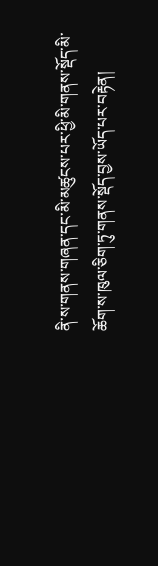ནི་ས་གནས་གཞན་དང་མི་མཚུངས་པར་ཕྱི་མི་གནས་སྡོད་མི་ཆོག་ས་ཁུལ་ཅིག་ཏུ་གནས་སྡོད་བྱས་ཡོད་པར་བརྟེན།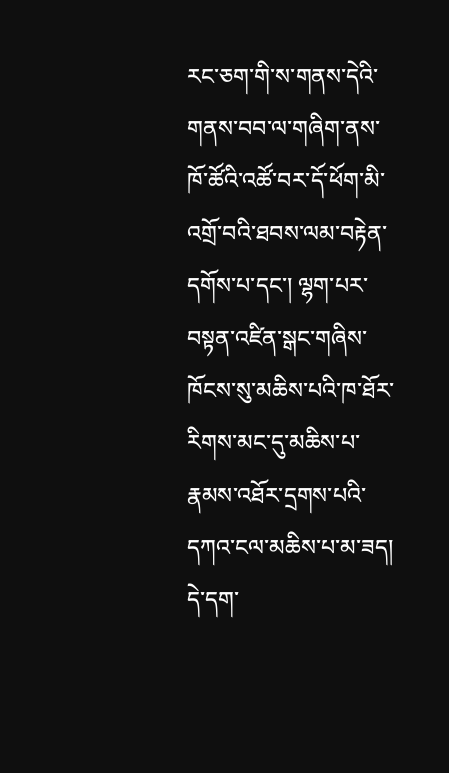རང་ཅག་གི་ས་གནས་དེའི་གནས་བབ་ལ་གཞིག་ནས་ཁོ་ཚོའི་འཚོ་བར་དོ་ཕོག་མི་འགྲོ་བའི་ཐབས་ལམ་བརྟེན་དགོས་པ་དང་། ལྷག་པར་བསྟན་འཛིན་སྒང་གཞིས་ཁོངས་སུ་མཆིས་པའི་ཁ་ཐོར་རིགས་མང་དུ་མཆིས་པ་རྣམས་འཐོར་དྲགས་པའི་དཀའ་ངལ་མཆིས་པ་མ་ཟད། དེ་དག་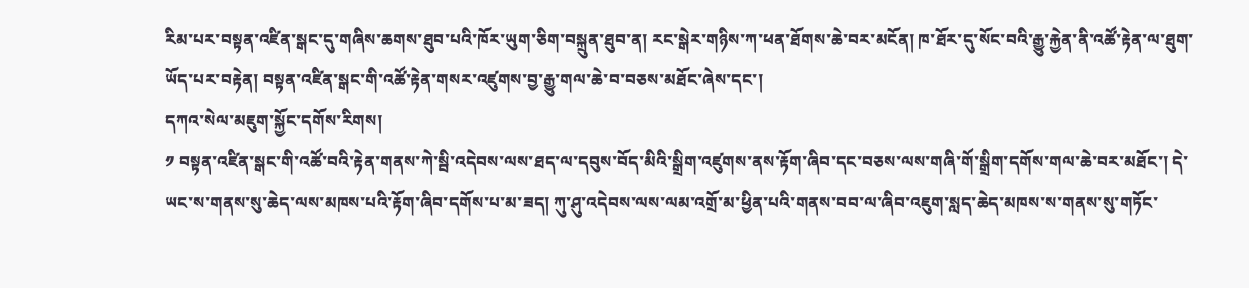རིམ་པར་བསྟན་འཛིན་སྒང་དུ་གཞིས་ཆགས་ཐུབ་པའི་ཁོར་ཡུག་ཅིག་བསྐྲུན་ཐུབ་ན། རང་སྒེར་གཉིས་ཀ་ཕན་ཐོགས་ཆེ་བར་མངོན། ཁ་ཐོར་དུ་སོང་བའི་རྒྱུ་རྐྱེན་ནི་འཚོ་རྟེན་ལ་ཐུག་ཡོད་པར་བརྟེན། བསྟན་འཛིན་སྒང་གི་འཚོ་རྟེན་གསར་འཛུགས་བྱ་རྒྱུ་གལ་ཆེ་བ་བཅས་མཐོང་ཞེས་དང་།
དཀའ་སེལ་མཇུག་སྐྱོང་དགོས་རིགས།
༡ བསྟན་འཛིན་སྒང་གི་འཚོ་བའི་རྟེན་གནས་ཀེ་སྦི་འདེབས་ལས་ཐད་ལ་དབུས་བོད་མིའི་སྒྲིག་འཛུགས་ནས་རྟོག་ཞིབ་དང་བཅས་ལས་གཞི་གོ་སྒྲིག་དགོས་གལ་ཆེ་བར་མཐོང་། དེ་ཡང་ས་གནས་སུ་ཆེད་ལས་མཁས་པའི་རྟོག་ཞིབ་དགོས་པ་མ་ཟད། ཀུ་ཤུ་འདེབས་ལས་ལམ་འགྲོ་མ་ཕྱིན་པའི་གནས་བབ་ལ་ཞིབ་འཇུག་སླད་ཆེད་མཁས་ས་གནས་སུ་གཏོང་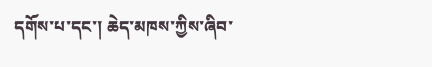དགོས་པ་དང་། ཆེད་མཁས་ཀྱིས་ཞིབ་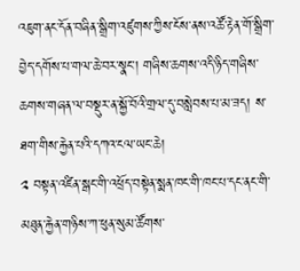འཇུག་ནང་དོན་བཞིན་སྒྲིག་འཛུགས་ཀྱིས་ངོས་ནས་འཚོ་རྟེན་གོ་སྒྲིག་བྱེད་དགོས་པ་གལ་ཆེ་བར་སྣང་། གཞིས་ཆགས་འདི་ཉིད་གཞིས་ཆགས་གཞན་ལ་བསྡུར་ན་སྐྱོ་བོའི་གྲལ་དུ་བསླེབས་པ་མ་ཟད། ས་ཐག་གིས་རྐྱེན་པའི་དཀའ་ངལ་ཡང་ཆེ།
༢ བསྟན་འཛིན་སྒང་གི་འཕྲོད་བསྟེན་སྨན་ཁང་གི་ཁང་པ་དང་ནང་གི་མཐུན་རྐྱེན་གཉིས་ཀ་ཕུན་སུམ་ཚོགས་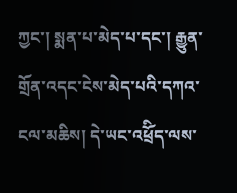ཀྱང་། སྨན་པ་མེད་པ་དང་། རྒྱུན་གྲོན་འདང་ངེས་མེད་པའི་དཀའ་ངལ་མཆིས། དེ་ཡང་འཕྲོིད་ལས་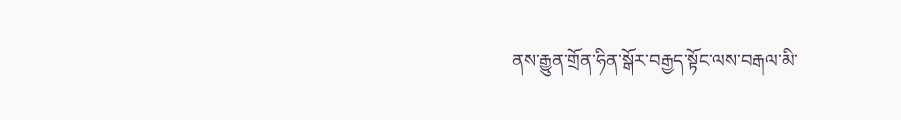ནས་རྒྱུན་གྲོན་ཧིན་སྒོར་བརྒྱད་སྟོང་ལས་བརྒལ་མི་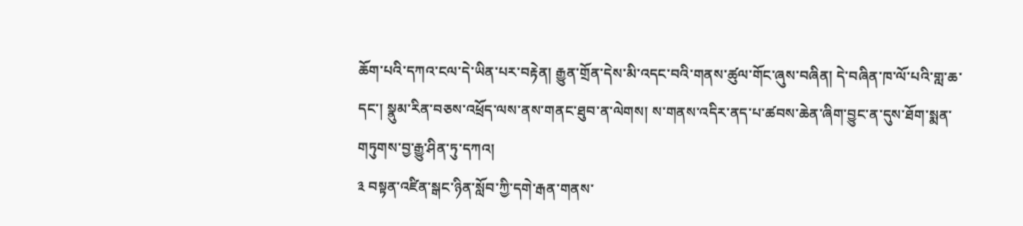ཆོག་པའི་དཀའ་ངལ་དེ་ཡིན་པར་བརྟེན། རྒྱུན་གྲོན་དེས་མི་འདང་བའི་གནས་ཚུལ་གོང་ཞུས་བཞིན། དེ་བཞིན་ཁ་ལོ་པའི་གླ་ཆ་དང་། སྣུམ་རིན་བཅས་འཕྲོད་ལས་ནས་གནང་ཐུབ་ན་ལེགས། ས་གནས་འདིར་ནད་པ་ཚབས་ཆེན་ཞིག་བྱུང་ན་དུས་ཐོག་སྨན་གཏུགས་བྱ་རྒྱུ་ཤིན་ཏུ་དཀའ།
༣ བསྟན་འཛིན་སྒང་ཉིན་སློབ་ཀྱི་དགེ་རྒན་གནས་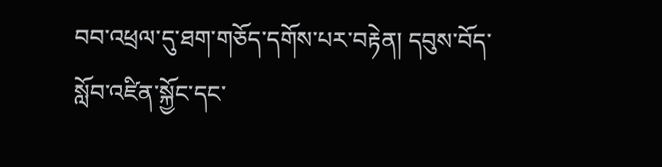བབ་འཕྲལ་དུ་ཐག་གཅོད་དགོས་པར་བརྟེན། དབུས་བོད་སློབ་འཛིན་སྐྱོང་དང་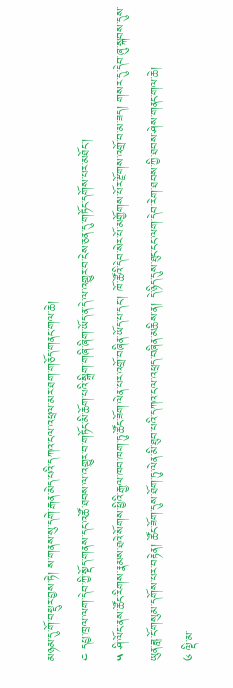མཉམ་དུ་གོ་བསྡུར་བྱས་ཏེ། ས་གནས་སུ་དགེ་རྒན་མེད་པའི་དཀའ་ངལ་འཕྲལ་མར་ཐག་གཅོད་གནང་གལ་ཆེ།
༤ དཔྱ་ཁྲལ་ལག་དེབ་ཀྱི་སྡོད་གནས་དང་འཚོ་ཐབས་ལ་འགྱུར་བ་གཏོང་མི་ཆོག་པའི་སྒྲིག་གཞི་ཞིག་ཡོད་ན་དེ་ལ་འགྱུར་བ་ངེས་ཅན་དུ་གཏོང་དགོས་པར་མཐོང་།
༥ ཤི་ལོང་ནས་ཚོང་རིགས་རྣམས་ཐའེ་སོགས་ཕྱིའི་རྒྱལ་ཁབ་ཁག་ཏུ་ཚོང་ཟོག་ལེན་པར་འགྲོ་བཞིན་ཡོད་པ་དང་། ཁོ་ཚོའི་དེབ་སེར་པོ་མགྱོགས་པོར་རྫོགས་འགྲོ་བ་མ་ཟད། གསར་དུ་དེབ་ཞུ་སྐབས་དུས་ཡུན་ཟླ་ངོ་གསུམ་དགོས་པར་བརྟེན། ཚོང་ཟོག་དུས་ཐོག་ཏུ་ལེན་མི་ཐུབ་པའི་དཀའ་ངལ་འཕྲད་བཞིན་མཆིས་ན། དེ་ཉིད་དུས་ཐུང་ངང་ལག་དེབ་རེག་ཐབས་ཀྱི་ཐབས་ཤེས་གནང་གལ་ཆེ།
༦ ལྡི་མ་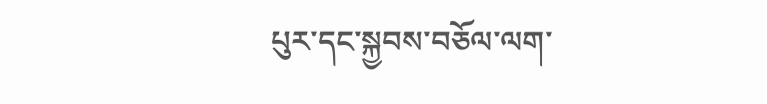པུར་དང་སྐྱབས་བཅོལ་ལག་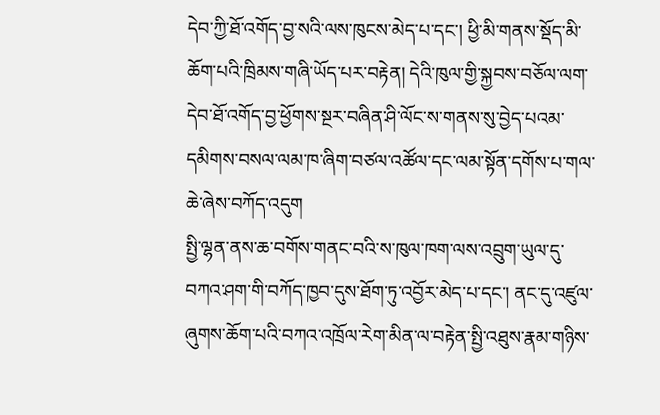དེབ་ཀྱི་ཐོ་འགོད་བྱ་སའི་ལས་ཁུངས་མེད་པ་དང་། ཕྱི་མི་གནས་སྡོད་མི་ཆོག་པའི་ཁྲིམས་གཞི་ཡོད་པར་བརྟེན། དེའི་ཁུལ་གྱི་སྐྱབས་བཅོལ་ལག་དེབ་ཐོ་འགོད་བྱ་ཕྱོགས་སྔར་བཞིན་ཤི་ལོང་ས་གནས་སུ་བྱེད་པའམ་དམིགས་བསལ་ལམ་ཁ་ཞིག་བཙལ་འཚོལ་དང་ལམ་སྟོན་དགོས་པ་གལ་ཆེ་ཞེས་བཀོད་འདུག
སྤྱི་ལྷན་ནས་ཆ་བགོས་གནང་བའི་ས་ཁུལ་ཁག་ལས་འབྲུག་ཡུལ་དུ་བཀའ་ཤག་གི་བཀོད་ཁྱབ་དུས་ཐོག་ཏུ་འབྱོར་མེད་པ་དང་། ནང་དུ་འཛུལ་ཞུགས་ཆོག་པའི་བཀའ་འཁྲོལ་རེག་མིན་ལ་བརྟེན་སྤྱི་འཐུས་རྣམ་གཉིས་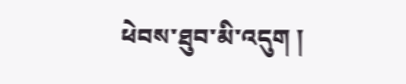ཕེབས་ཐུབ་མི་འདུག །